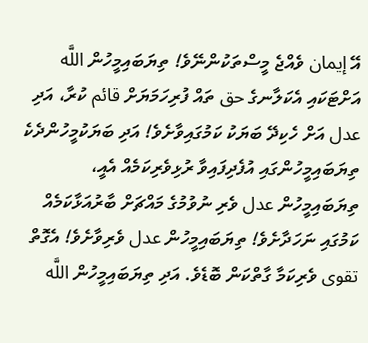އޭ إيمان ވެއްޖެ މީސްތަކުންނޭވެ! ތިޔަބައިމީހުން اللَّه އަށްޓަކައި އެކަލާނގެ حق ތައް ފުރިހަމަޔަށް قائم ކުރާ، އަދި عدل އަށް ހެކިދޭ ބަޔަކު ކަމުގައިވާށެވެ! އަދި ބަޔަކުމީހުންދެކެ ތިޔަބައިމީހުންގައި އުފެދިފައިވާ ރުޅިވެރިކަމެއް އެއީ، ތިޔަބައިމީހުން عدل ވެރި ނުވުމުގެ މައްޗަށް ބާރުއަޅާކަމެއް ކަމުގައި ނަހަދާށެވެ! ތިޔަބައިމީހުން عدل ވެރިވާށެވެ! އެގޮތް تقوى ވެރިކަމާ ގާތްކަން ބޮޑެވެ. އަދި ތިޔަބައިމީހުން اللَّه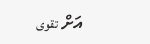އަށް تقوى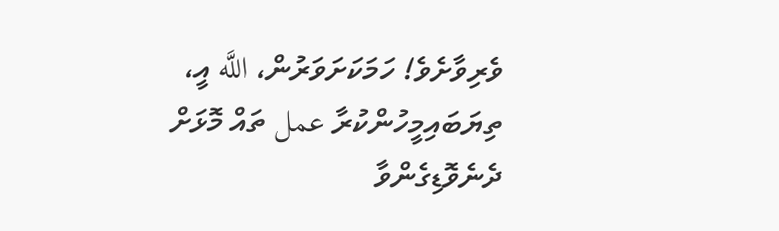ވެރިވާށެވެ! ހަމަކަށަވަރުން، اللَّه އީ، ތިޔަބައިމީހުންކުރާ عمل ތައް މޮޅަށް ދެނެވޮޑިގެންވާ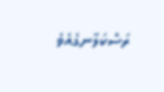ރަސްކަލާނގެއެވެ